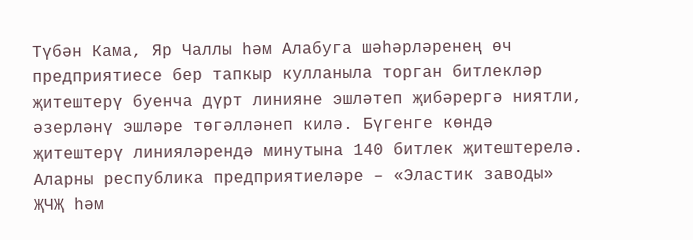Түбән Кама, Яр Чаллы һәм Алабуга шәһәрләренең өч предприятиесе бер тапкыр кулланыла торган битлекләр җитештерү буенча дүрт линияне эшләтеп җибәрергә ниятли, әзерләнү эшләре төгәлләнеп килә. Бүгенге көндә җитештерү линияләрендә минутына 140 битлек җитештерелә. Аларны республика предприятиеләре – «Эластик заводы» ҖЧҖ һәм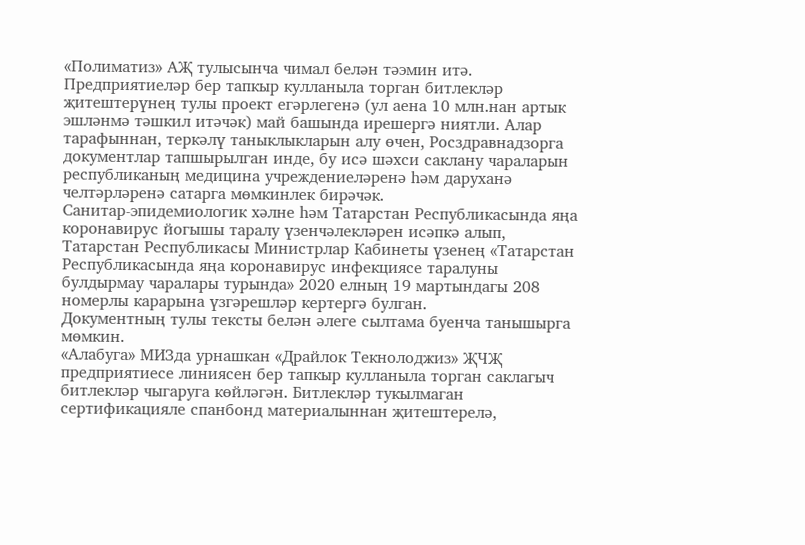«Полиматиз» АҖ тулысынча чимал белән тәэмин итә. Предприятиеләр бер тапкыр кулланыла торган битлекләр җитештерүнең тулы проект егәрлегенә (ул аена 10 млн.нан артык эшләнмә тәшкил итәчәк) май башында ирешергә ниятли. Алар тарафыннан, теркәлү таныклыкларын алу өчен, Росздравнадзорга документлар тапшырылган инде, бу исә шәхси саклану чараларын республиканың медицина учреждениеләренә һәм даруханә челтәрләренә сатарга мөмкинлек бирәчәк.
Санитар-эпидемиологик хәлне һәм Татарстан Республикасында яңа коронавирус йогышы таралу үзенчәлекләрен исәпкә алып, Татарстан Республикасы Министрлар Кабинеты үзенең «Татарстан Республикасында яңа коронавирус инфекциясе таралуны булдырмау чаралары турында» 2020 елның 19 мартындагы 208 номерлы карарына үзгәрешләр кертергә булган.
Документның тулы тексты белән әлеге сылтама буенча танышырга мөмкин.
«Алабуга» МИЗда урнашкан «Драйлок Текнолоджиз» ҖЧҖ предприятиесе линиясен бер тапкыр кулланыла торган саклагыч битлекләр чыгаруга көйләгән. Битлекләр тукылмаган сертификацияле спанбонд материалыннан җитештерелә,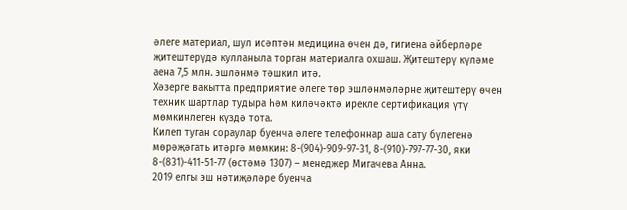әлеге материал, шул исәптән медицина өчен дә, гигиена әйберләре җитештерүдә кулланыла торган материалга охшаш. Җитештерү күләме аена 7,5 млн. эшләнмә тәшкил итә.
Хәзерге вакытта предприятие әлеге төр эшләнмәләрне җитештерү өчен техник шартлар тудыра һәм киләчәктә ирекле сертификация үтү мөмкинлеген күздә тота.
Килеп туган сораулар буенча әлеге телефоннар аша сату бүлегенә мөрәҗәгать итәргә мөмкин: 8-(904)-909-97-31, 8-(910)-797-77-30, яки 8-(831)-411-51-77 (өстәмә 1307) – менеджер Мигачева Анна.
2019 елгы эш нәтиҗәләре буенча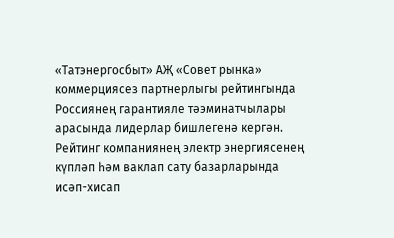«Татэнергосбыт» АҖ «Совет рынка» коммерциясез партнерлыгы рейтингында Россиянең гарантияле тәэминатчылары арасында лидерлар бишлегенә кергән. Рейтинг компаниянең электр энергиясенең күпләп һәм ваклап сату базарларында исәп-хисап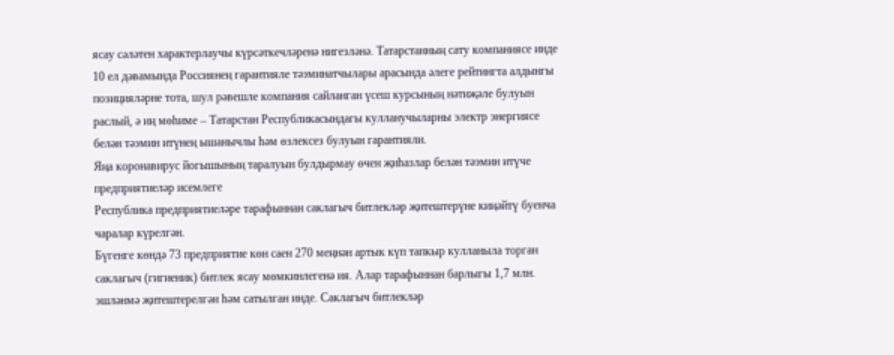ясау сәләтен характерлаучы күрсәткечләренә нигезләнә. Татарстанның сату компаниясе инде 10 ел дәвамында Россиянең гарантияле тәэминатчылары арасында әлеге рейтингта алдынгы позицияләрне тота, шул рәвешле компания сайланган үсеш курсының нәтиҗәле булуын раслый, ә иң мөһиме – Татарстан Республикасындагы кулланучыларны электр энергиясе белән тәэмин итүнең ышанычлы һәм өзлексез булуын гарантияли.
Яңа коронавирус йогышының таралуын булдырмау өчен җиһазлар белән тәэмин итүче предприятиеләр исемлеге
Республика предприятиеләре тарафыннан саклагыч битлекләр җитештерүне киңәйтү буенча чаралар күрелгән.
Бүгенге көндә 73 предприятие көн саен 270 меңнән артык күп тапкыр кулланыла торган саклагыч (гигиеник) битлек ясау мөмкинлегенә ия. Алар тарафыннан барлыгы 1,7 млн. эшләнмә җитештерелгән һәм сатылган инде. Саклагыч битлекләр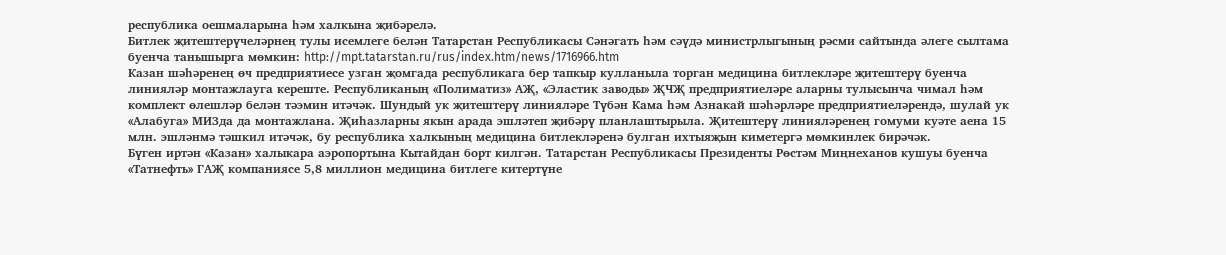республика оешмаларына һәм халкына җибәрелә.
Битлек җитештерүчеләрнең тулы исемлеге белән Татарстан Республикасы Сәнәгать һәм сәүдә министрлыгының рәсми сайтында әлеге сылтама буенча танышырга мөмкин: http://mpt.tatarstan.ru/rus/index.htm/news/1716966.htm
Казан шәһәренең өч предприятиесе узган җомгада республикага бер тапкыр кулланыла торган медицина битлекләре җитештерү буенча линияләр монтажлауга кереште. Республиканың «Полиматиз» АҖ, «Эластик заводы» ҖЧҖ предприятиеләре аларны тулысынча чимал һәм комплект өлешләр белән тәэмин итәчәк. Шундый ук җитештерү линияләре Түбән Кама һәм Азнакай шәһәрләре предприятиеләрендә, шулай ук «Алабуга» МИЗда да монтажлана. Җиһазларны якын арада эшләтеп җибәрү планлаштырыла. Җитештерү линияләренең гомуми куәте аена 15 млн. эшләнмә тәшкил итәчәк, бу республика халкының медицина битлекләренә булган ихтыяҗын киметергә мөмкинлек бирәчәк.
Бүген иртән «Казан» халыкара аэропортына Кытайдан борт килгән. Татарстан Республикасы Президенты Рөстәм Миңнеханов кушуы буенча «Татнефть» ГАҖ компаниясе 5,8 миллион медицина битлеге китертүне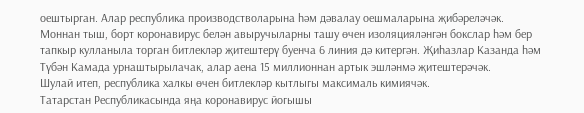оештырган. Алар республика производстволарына һәм дәвалау оешмаларына җибәреләчәк.
Моннан тыш, борт коронавирус белән авыручыларны ташу өчен изоляцияләнгән бокслар һәм бер тапкыр кулланыла торган битлекләр җитештерү буенча 6 линия дә китергән. Җиһазлар Казанда һәм Түбән Камада урнаштырылачак, алар аена 15 миллионнан артык эшләнмә җитештерәчәк.
Шулай итеп, республика халкы өчен битлекләр кытлыгы максималь кимиячәк.
Татарстан Республикасында яңа коронавирус йогышы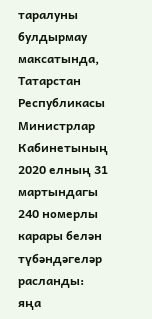таралуны булдырмау максатында, Татарстан Республикасы Министрлар Кабинетының 2020 елның 31 мартындагы 240 номерлы карары белән түбәндәгеләр расланды:
яңа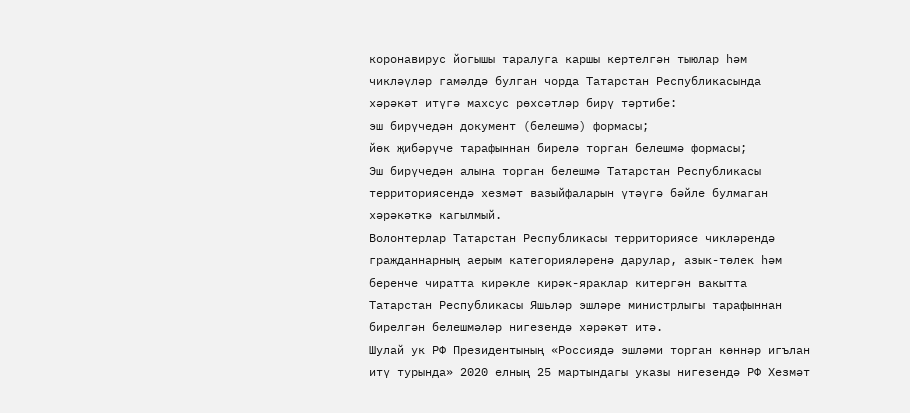коронавирус йогышы таралуга каршы кертелгән тыюлар һәм чикләүләр гамәлдә булган чорда Татарстан Республикасында хәрәкәт итүгә махсус рөхсәтләр бирү тәртибе:
эш бирүчедән документ (белешмә) формасы;
йөк җибәрүче тарафыннан бирелә торган белешмә формасы;
Эш бирүчедән алына торган белешмә Татарстан Республикасы территориясендә хезмәт вазыйфаларын үтәүгә бәйле булмаган хәрәкәткә кагылмый.
Волонтерлар Татарстан Республикасы территориясе чикләрендә гражданнарның аерым категорияләренә дарулар, азык-төлек һәм беренче чиратта кирәкле кирәк-яраклар китергән вакытта Татарстан Республикасы Яшьләр эшләре министрлыгы тарафыннан бирелгән белешмәләр нигезендә хәрәкәт итә.
Шулай ук РФ Президентының «Россиядә эшләми торган көннәр игълан итү турында» 2020 елның 25 мартындагы указы нигезендә РФ Хезмәт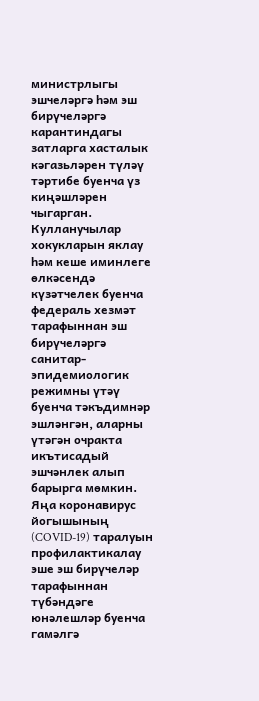министрлыгы эшчеләргә һәм эш бирүчеләргә карантиндагы затларга хасталык кәгазьләрен түләү тәртибе буенча үз киңәшләрен чыгарган.
Кулланучылар хокукларын яклау һәм кеше иминлеге өлкәсендә күзәтчелек буенча федераль хезмәт тарафыннан эш бирүчеләргә санитар-эпидемиологик режимны үтәү буенча тәкъдимнәр эшләнгән, аларны үтәгән очракта икътисадый эшчәнлек алып барырга мөмкин.
Яңа коронавирус йогышының (COVID-19) таралуын профилактикалау эше эш бирүчеләр тарафыннан түбәндәге юнәлешләр буенча гамәлгә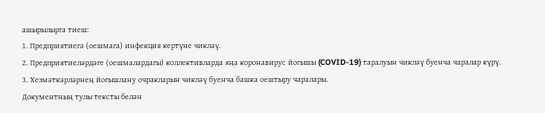ашырылырга тиеш:
1. Предприятиегә (оешмага) инфекция кертүне чикләү.
2. Предприятиеләрдәге (оешмалардагы) коллективларда яңа коронавирус йогышы (COVID-19) таралуын чикләү буенча чаралар күрү.
3. Хезмәткәрләрнең йогышлану очракларын чикләү буенча башка оештыру чаралары.
Документның тулы тексты белән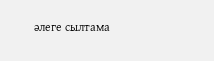әлеге сылтама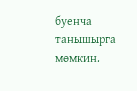буенча танышырга мөмкин.